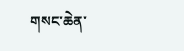གསང་ཆེན་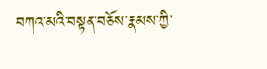བཀའ་མའི་བསྟན་བཅོས་རྣམས་ཀྱི་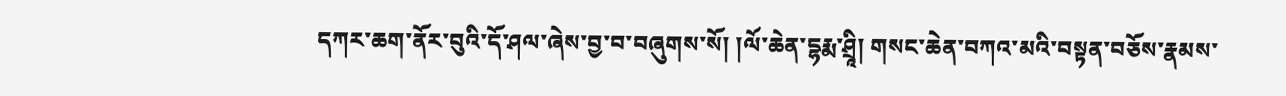དཀར་ཆག་ནོར་བུའི་དོ་ཤལ་ཞེས་བྱ་བ་བཞུགས་སོ། །ལོ་ཆེན་དྷརྨ་ཤྲཱི། གསང་ཆེན་བཀའ་མའི་བསྟན་བཅོས་རྣམས་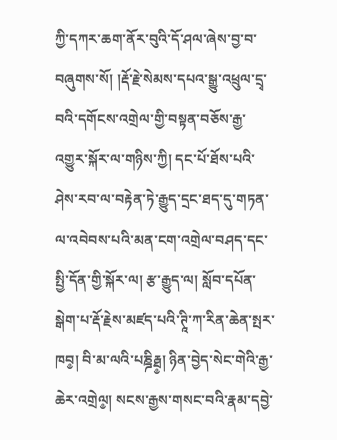ཀྱི་དཀར་ཆག་ནོར་བུའི་དོ་ཤལ་ཞེས་བྱ་བ་བཞུགས་སོ། །རྡོ་རྗེ་སེམས་དཔའ་སྒྱུ་འཕྲུལ་དྲྭ་བའི་དགོངས་འགྲེལ་གྱི་བསྟན་བཅོས་རྒྱ་འགྱུར་སྐོར་ལ་གཉིས་ཀྱི། དང་པོ་ཐོས་པའི་ཤེས་རབ་ལ་བརྟེན་ཏེ་རྒྱུད་དྲང་ཐད་དུ་གཏན་ལ་འབེབས་པའི་མན་ངག་འགྲེལ་བཤད་དང་སྤྱི་དོན་གྱི་སྐོར་ལ། རྩ་རྒྱུད་ལ། སློབ་དཔོན་སྒེག་པ་རྡོ་རྗེས་མཛད་པའི་ཊཱི་ཀ་རིན་ཆེན་སྤར་ཁབ༵། བི་མ་ལའི་པཎྜིརྠ༵། ཉིན་བྱེད་སེང་གེའི་རྒྱ་ཆེར་འགྲེལ༵། སངས་རྒྱས་གསང་བའི་རྣམ་དབྱེ་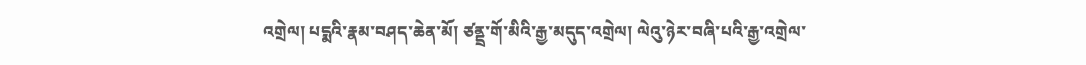འགྲེལ། པདྨའི་རྣམ་བཤད་ཆེན་མོ། ཙནྡྲ་གོ་མིའི་རྒྱ་མདུད་འགྲེལ། ལེའུ་ཉེར་བཞི་པའི་རྒྱ་འགྲེལ་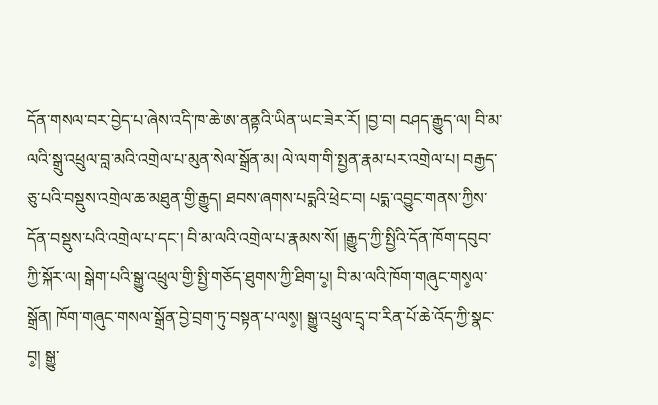དོན་གསལ་བར་བྱེད་པ་ཞེས་འདི་ཁ་ཆེ་ཨ་ནནྟའི་ཡིན་ཡང་ཟེར་རོ། །བྱ་བ། བཤད་རྒྱུད་ལ། བི་མ་ལའི་སྒྲུ་འཕྲུལ་བླ་མའི་འགྲེལ་པ་མུན་སེལ་སྒྲོན་མ། ལེ་ལག་གི་སྤྱན་རྣམ་པར་འགྲེལ་པ། བརྒྱད་ཅུ་པའི་བསྡུས་འགྲེལ་ཆ་མཐུན་གྱི་རྒྱུད། ཐབས་ཞགས་པདྨའི་ཕྲེང་བ། པདྨ་འབྱུང་གནས་ཀྱིས་དོན་བསྡུས་པའི་འགྲེལ་པ་དང་། བི་མ་ལའི་འགྲེལ་པ་རྣམས་སོ། །རྒྱུད་ཀྱི་སྤྱིའི་དོན་ཁོག་དབུབ་ཀྱི་སྐོར་ལ། སྒེག་པའི་སྒྱུ་འཕྲུལ་གྱི་སྤྱི་གཅོད་ཐུགས་ཀྱི་ཐིག་པ༵། བི་མ་ལའི་ཁོག་གཞུང་གས༵ལ་སྒྲོན། ཁོག་གཞུང་གསལ་སྒྲོན་བྱེ་བྲག་ཏུ་བསྟན་པ་ལས༵། སྒྱུ་འཕྲུལ་དྲྭ་བ་རིན་པོ་ཆེ་འོད་ཀྱི་སྣང་བ༵། སྒྱུ་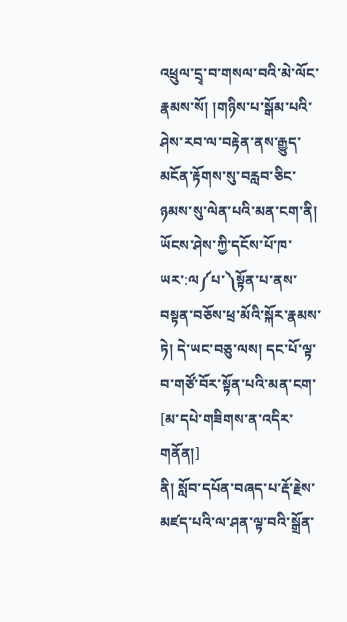འཕྲུལ་དྲྭ་བ་གསལ་བའི་མེ་ལོང་རྣམས་སོ། །གཉིས་པ་སྒོམ་པའི་ཤེས་རབ་ལ་བརྟེན་ནས་རྒྱུད་མངོན་རྟོགས་སུ་བརླབ་ཅིང་ཉམས་སུ་ལེན་པའི་མན་ངག་ནི། ཡོངས་ཤེས་ཀྱི་དངོས་པོ་ཁ་ཡར་:ལ༼པ་༽སྟོན་པ་ནས་བསྟན་བཅོས་ཕྲ་མོའི་སྐོར་རྣམས་ཏེ། དེ་ཡང་བཅུ་ལས། དང་པོ་ལྟ་བ་གཙོ་བོར་སྟོན་པའི་མན་ངག་
[མ་དཔེ་གཟིགས་ན་འདིར་གནོན།]
ནི། སློབ་དཔོན་བཞད་པ་རྡོ་རྗེས་མཛད་པའི་ལ་ཤན་ལྟ་བའི་སྒྲོན་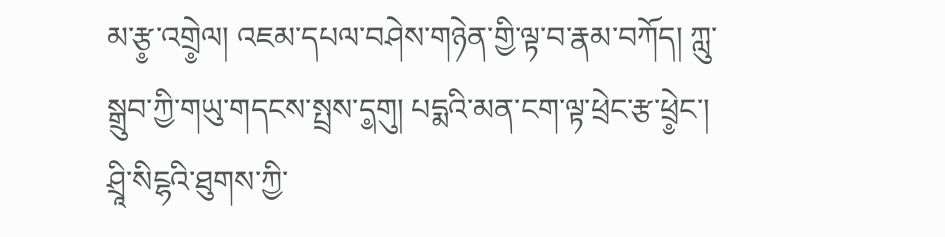མ་རྩ༵་འགྲེ༵ལ། འཇམ་དཔལ་བཤེས་གཉེན་གྱི་ལྟ་བ་རྣམ་བཀོད། ཀླུ་སྒྲུབ་ཀྱི་གཡུ་གདངས་སྤྲས་ད༵གུ། པདྨའི་མན་ངག་ལྟ་ཕྲེང་རྩ་ཕྲེ༵ང་། ཤྲཱི་སིངྷའི་ཐུགས་ཀྱི་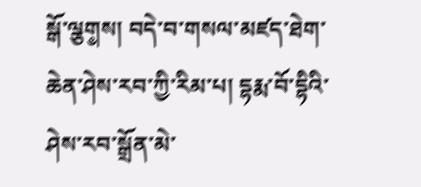སྒོ་ལྕག༵ས། བདེ་བ་གསལ་མཛད་ཐེག་ཆེན་ཤེས་རབ་ཀྱི་རིམ་པ། དྷརྨ་བོ་དྷིའི་ཤེས་རབ་སྒྲོན་མེ་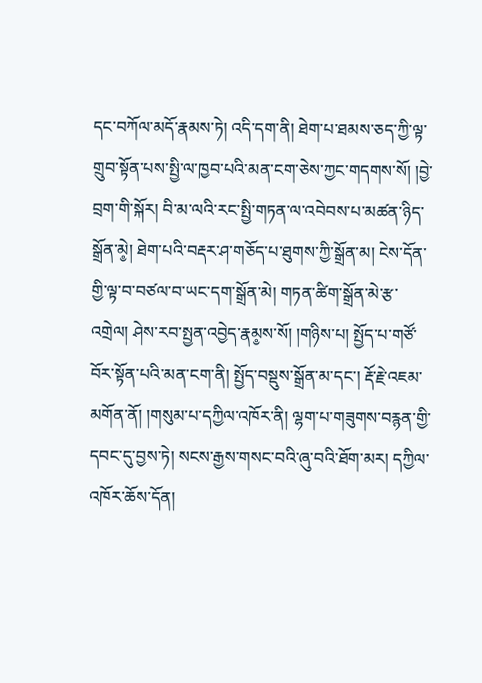དང་བཀོལ་མདོ་རྣམས་ཏེ། འདི་དག་ནི། ཐེག་པ་ཐམས་ཅད་ཀྱི་ལྟ་གྲུབ་སྟོན་པས་སྤྱི་ལ་ཁྱབ་པའི་མན་ངག་ཅེས་ཀྱང་གདགས་སོ། །བྱེ་བྲག་གི་སྐོར། བི་མ་ལའི་རང་སྤྱི་གཏན་ལ་འབེབས་པ་མཚན་ཉིད་སྒྲོན་མེ༵། ཐེག་པའི་བརྡར་ཤ་གཅོད་པ་ཐུགས་ཀྱི་སྒྲོན་མ། ངེས་དོན་གྱི་ལྟ་བ་བཙལ་བ་ཡང་དག་སྒྲོན་མེ། གཏན་ཚིག་སྒྲོན་མེ་རྩ་འགྲེལ། ཤེས་རབ་སྤྱན་འབྱེད་རྣམ༵ས་སོ། །གཉིས་པ། སྤྱོད་པ་གཙོ་བོར་སྟོན་པའི་མན་ངག་ནི། སྤྱོད་བསྡུས་སྒྲོན་མ་དང་། རྡོ་རྗེ་འཇམ་མགོན་ནོ། །གསུམ་པ་དཀྱིལ་འཁོར་ནི། ལྷག་པ་གཟུགས་བརྙན་གྱི་དབང་དུ་བྱས་ཏེ། སངས་རྒྱས་གསང་བའི་ཞུ་བའི་ཐོག་མར། དཀྱིལ་འཁོར་ཆོས་དོན།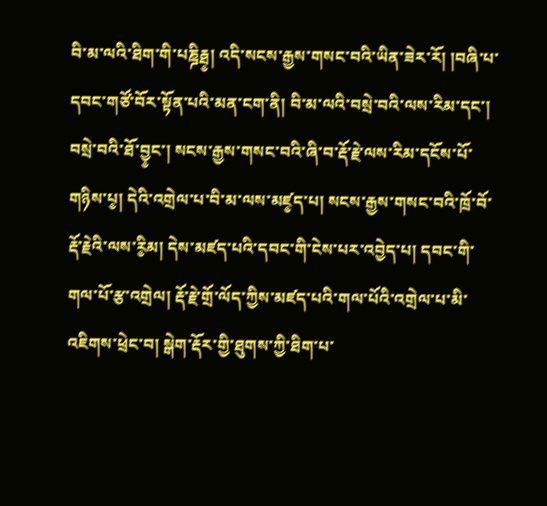བི་མ་ལའི་ཐིག་གི་པཎྜིརྠ༵། འདི་སངས་རྒྱས་གསང་བའི་ཡིན་ཟེར་རོ། །བཞི་པ་དབང་གཙོ་བོར་སྟོན་པའི་མན་ངག་ནི། བི་མ་ལའི་བསྲེ་བའི་ལས་རིམ་དང་། བསྲེ་བའི་ཐོ་བྱ༵ང་། སངས་རྒྱས་གསང་བའི་ཞི་བ་རྡོ་རྗེ་ལས་རིམ་དངོས་པོ་གཉིས་པ༵། དེའི་འགྲེལ་པ་བི་མ་ལས་མཛ༵ད་པ། སངས་རྒྱས་གསང་བའི་ཁྲོ་བོ་རྡོ་རྗེའི་ལས་རི༵མ། དེས་མཛད་པའི་དབང་གི་ངེས་པར་འབྱེད་པ། དབང་གི་གལ་པོ་རྩ་འགྲེལ། རྡོ་རྗེ་གྲོ་ལོད་ཀྱིས་མཛད་པའི་གལ་པོའི་འགྲེལ་པ་མི་འཇིགས་ཕྲེང་བ། སྒེག་རྡོར་གྱི་ཐུགས་ཀྱི་ཐིག་པ་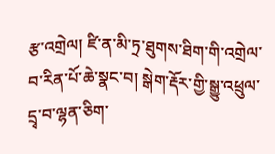རྩ་འགྲེལ། ཛི་ན་མི་ཏྲ་ཐུགས་ཐིག་གི་འགྲེལ་བ་རིན་པོ་ཆེ་སྣང་བ། སྒེག་རྡོར་གྱི་སྒྱུ་འཕྲུལ་དྲྭ་བ་ལྷན་ཅིག་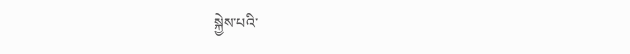སྐྱེས་པའི་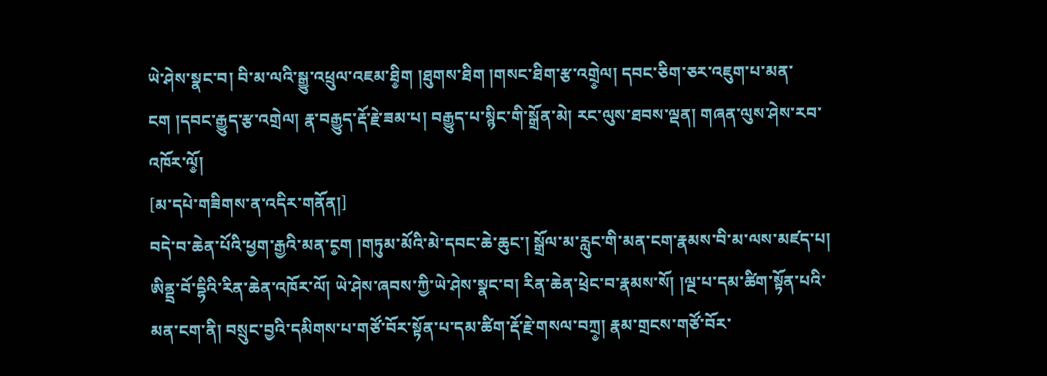ཡེ་ཤེས་སྣང་བ། བི་མ་ལའི་སྒྱུ་འཕྲུལ་འཇམ་ཐི༵ག །ཐུགས་ཐིག །གསང་ཐིག་རྩ་འགྲེ༵ལ། དབང་ཅིག་ཅར་འཇུག་པ་མན་ངག །དབང་རྒྱུད་རྩ་འགྲེལ། རྣ་བརྒྱུད་རྡོ་རྗེ་ཟམ་པ། བརྒྱུད་པ་སྙིང་གི་སྒྲོན་མེ། རང་ལུས་ཐབས་ལྡན། གཞན་ལུས་ཤེས་རབ་འཁོར་ལོ༵།
[མ་དཔེ་གཟིགས་ན་འདིར་གནོན།]
བདེ་བ་ཆེན་པོའི་ཕྱག་རྒྱའི་མན་ང༵ག །གཏུམ་མོའི་མེ་དབང་ཆེ་ཆུང་། སྒྲོལ་མ་རླུང་གི་མན་ངག་རྣམས་བི་མ་ལས་མཛད་པ། ཨིནྡྲ་བོ་དྷིའི་རིན་ཆེན་འཁོར་ལོ། ཡེ་ཤེས་ཞབས་ཀྱི་ཡེ་ཤེས་སྣང་བ། རིན་ཆེན་ཕྲེང་བ་རྣམས་སོ། །ལྔ་པ་དམ་ཚིག་སྟོན་པའི་མན་ངག་ནི། བསྲུང་བྱའི་དམིགས་པ་གཙོ་བོར་སྟོན་པ་དམ་ཚིག་རྡོ་རྗེ་གསལ་བཀྲ༵། རྣམ་གྲངས་གཙོ་བོར་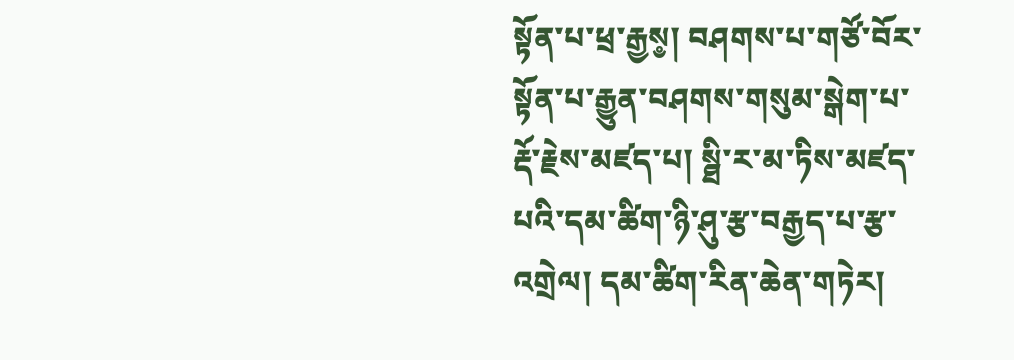སྟོན་པ་ཕྲ་རྒྱས༵། བཤགས་པ་གཙོ་བོར་སྟོན་པ་རྒྱུན་བཤགས་གསུམ་སྒེག་པ་རྡོ་རྗེས་མཛད་པ། སྠི་ར་མ་ཏིས་མཛད་པའི་དམ་ཚིག་ཉི་ཤུ་རྩ་བརྒྱད་པ་རྩ་འགྲེལ། དམ་ཚིག་རིན་ཆེན་གཏེར།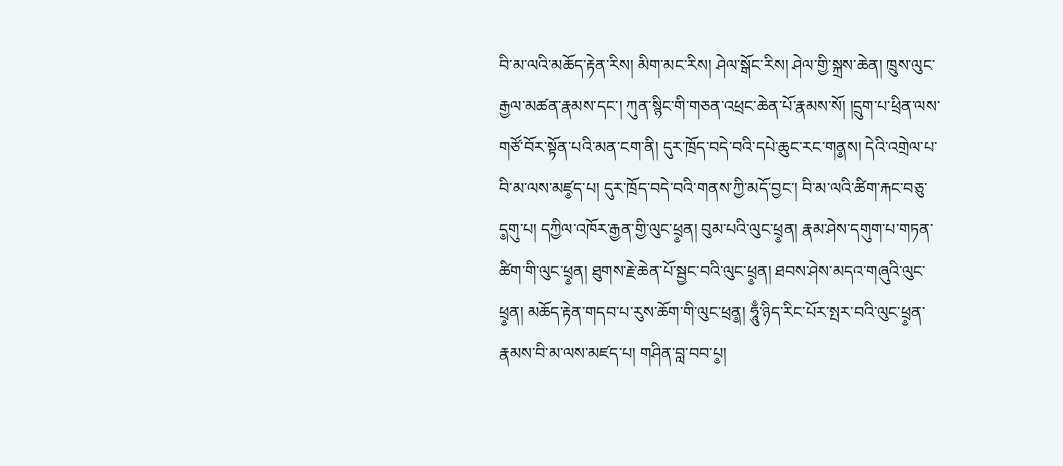བི་མ་ལའི་མཆོད་རྟེན་རིས། མིག་མང་རིས། ཤེལ་སྒོང་རིས། ཤེལ་གྱི་སྐྲས་ཆེན། ཁྲུས་ལུང་རྒྱལ་མཚན་རྣམས་དང་། ཀུན་སྙིང་གི་གཅན་འཕྲང་ཆེན་པོ་རྣམས་སོ། །དྲུག་པ་ཕྲིན་ལས་གཙོ་བོར་སྟོན་པའི་མན་ངག་ནི། དུར་ཁྲོད་བདེ་བའི་དཔེ་ཆུང་རང་གན༵ས། དེའི་འགྲེལ་པ་བི་མ་ལས་མཛ༵ད་པ། དུར་ཁྲོད་བདེ་བའི་གནས་ཀྱི་མདོ་བྱང་། བི་མ་ལའི་ཚིག་རྐང་བཅུ་ད༵གུ་པ། དཀྱིལ་འཁོར་རྒྱན་གྱི་ལུང་ཕྲ༵ན། བུམ་པའི་ལུང་ཕྲ༵ན། རྣམ་ཤེས་དགུག་པ་གཏན་ཚིག་གི་ལུང་ཕྲ༵ན། ཐུགས་རྗེ་ཆེན་པོ་སྦྱང་བའི་ལུང་ཕྲ༵ན། ཐབས་ཤེས་མདའ་གཞུའི་ལུང་ཕྲ༵ན། མཆོད་རྟེན་གདབ་པ་རུས་ཆོག་གི་ལུང་ཕྲན༵། ཧཱུྃ་ཉིད་རིང་པོར་སྤར་བའི་ལུང་ཕྲ༵ན་རྣམས་བི་མ་ལས་མཛད་པ། གཤིན་བླ་བབ་པ༵།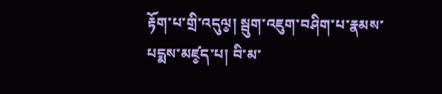རྟོག་པ་གྲི་འདུལ༵། སྦུག་འཇུག་བཤིག་པ་རྣམས་པདྨས་མཛ༵ད་པ། བི་མ་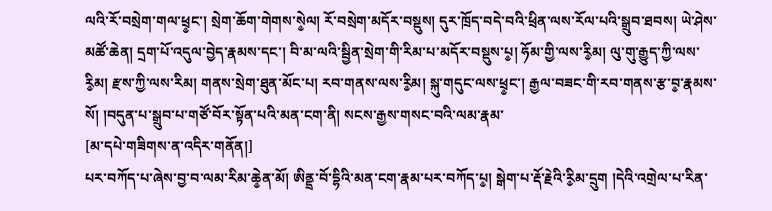ལའི་རོ་བསྲེག་གལ་ཕྲ༵ང་། སྲེག་ཆོག་གེགས་སེ༵ལ། རོ་བསྲེག་མདོར་བསྡུས། དུར་ཁྲོད་བདེ་བའི་ཕྲིན་ལས་རོལ་པའི་སྒྲུབ་ཐབས། ཡེ་ཤེས་མཚོ་ཆེན། དྲག་པོ་འདུལ་བྱེད་རྣམས་དང་། བི་མ་ལའི་སྦྱིན་སྲེག་གི་རིམ་པ་མདོར་བསྡུས་པ༵། ཧོམ་གྱི་ལས་རི༵མ། ལུ་གུ་རྒྱུད་ཀྱི་ལས་རི༵མ། རྫས་ཀྱི་ལས་རིམ། གནས་སྲེག་ཐུན་མོང་པ། རབ་གནས་ལས་རི༵མ། སྐུ་གདུང་ལས་ཕྲ༵ང་། རྒྱལ་བཟང་གི་རབ་གནས་རྩ་བ༵་རྣམས་སོ། །བདུན་པ་སྒྲུབ་པ་གཙོ་བོར་སྟོན་པའི་མན་ངག་ནི། སངས་རྒྱས་གསང་བའི་ལམ་རྣམ་
[མ་དཔེ་གཟིགས་ན་འདིར་གནོན།]
པར་བཀོད་པ་ཞེས་བྱ་བ་ལམ་རིམ་ཆེ༵ན་མོ། ཨིནྡྲ་བོ་དྷིའི་མན་ངག་རྣམ་པར་བཀོད་པ༵། སྒེག་པ་རྡོ་རྗེའི་རི༵མ་དྲུག །དེའི་འགྲེལ་པ་རིན་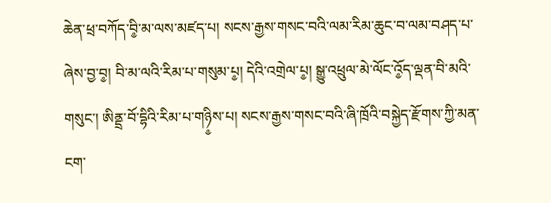ཆེན་ཕྲ་བཀོད་བི༵་མ་ལས་མཛད་པ། སངས་རྒྱས་གསང་བའི་ལམ་རིམ་ཆུང་བ་ལམ་བཤད་པ་ཞེས་བྱ་བ༵། བི་མ་ལའི་རིམ་པ་གསུམ་པ༵། དེའི་འགྲེལ་པ༵། སྒྱུ་འཕྲུལ་མེ་ལོང་འོ༵ད་ལྡན་བི་མའི་གསུང་། ཨིནྡྲ་བོ་དྷིའི་རིམ་པ་གཉི༵ས་པ། སངས་རྒྱས་གསང་བའི་ཞི་ཁྲོའི་བསྐྱེད་རྫོགས་ཀྱི་མན་ངག་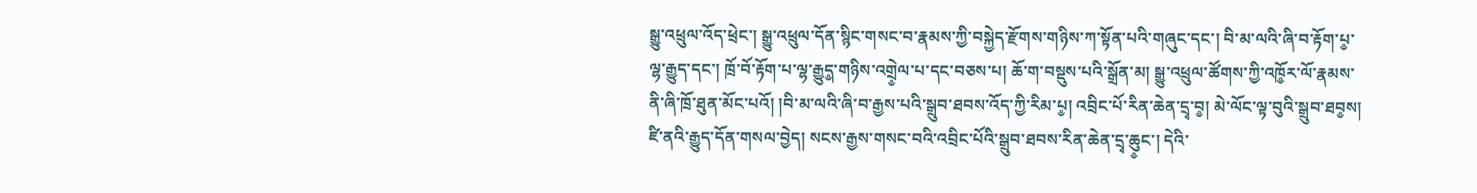སྒྱུ་འཕྲུལ་འོད་ཕྲེང་། སྒྱུ་འཕྲུལ་དོན་སྙིང་གསང་བ་རྣམས་ཀྱི་བསྐྱེད་རྫོགས་གཉིས་ཀ་སྟོན་པའི་གཞུང་དང་། བི་མ་ལའི་ཞི་བ་རྟོག་པ༵་ལྷ་རྒྱུད་དང་། ཁྲོ་བོ་རྟོག་པ་ལྷ་རྒྱུད༵་གཉིས་འགྲེ༵ལ་པ་དང་བཅས་པ། ཆོ་ག་བསྡུས་པའི་སྒྲོན་མ། སྒྱུ་འཕྲུལ་ཚོགས་ཀྱི་འཁོ༵ར་ལོ་རྣམས་ནི་ཞི་ཁྲོ་ཐུན་མོང་པའོ། །བི་མ་ལའི་ཞི་བ་རྒྱས་པའི་སྒྲུབ་ཐབས་འོད་ཀྱི་རིམ་པ༵། འབྲིང་པོ་རིན་ཆེན་དྲྭ་བ༵། མེ་ལོང་ལྟ་བུའི་སྒྲུབ་ཐབ༵ས། ཛི་ནའི་རྒྱུད་དོན་གསལ་བྱེད། སངས་རྒྱས་གསང་བའི་འབྲིང་པོའི་སྒྲུབ་ཐབས་རིན་ཆེན་དྲྭ་ཆུ༵ང་། དེའི་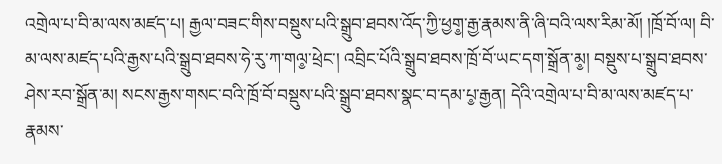འགྲེལ་པ་བི་མ་ལས་མཛད་པ། རྒྱལ་བཟང་གིས་བསྡུས་པའི་སྒྲུབ་ཐབས་འོད་ཀྱི་ཕྱག༵་རྒྱ་རྣམས་ནི་ཞི་བའི་ལས་རིམ་མོ། །ཁྲོ་བོ་ལ། བི་མ་ལས་མཛད་པའི་རྒྱས་པའི་སྒྲུབ་ཐབས་ཧེ་རུ་ཀ་གལ༵་ཕྲེང་། འབྲིང་པོའི་སྒྲུབ་ཐབས་ཁྲོ་བོ་ཡང་དག་སྒྲོན་མ༵། བསྡུས་པ་སྒྲུབ་ཐབས་ཤེས་རབ་སྒྲོན་མ། སངས་རྒྱས་གསང་བའི་ཁྲོ་བོ་བསྡུས་པའི་སྒྲུབ་ཐབས་སྣང་བ་དམ་པ༵་རྒྱན། དེའི་འགྲེལ་པ་བི་མ་ལས་མཛད་པ་རྣམས་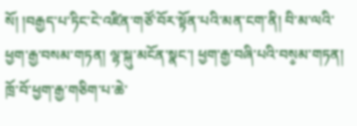སོ། །བརྒྱད་པ་ཏིང་ངེ་འཛིན་གཙོ་བོར་སྟོན་པའི་མན་ངག་ནི། བི་མ་ལའི་ཕྱག་རྒྱ་བསམ་གཏན། ལྷ་སྐུ་མངོན་སྣང་། ཕྱག་རྒྱ་བཞི་པའི་བས༵མ་གཏན། ཁྲོ་བོ་ཕྱག་རྒྱ་གཅིག་པ་ཆེ་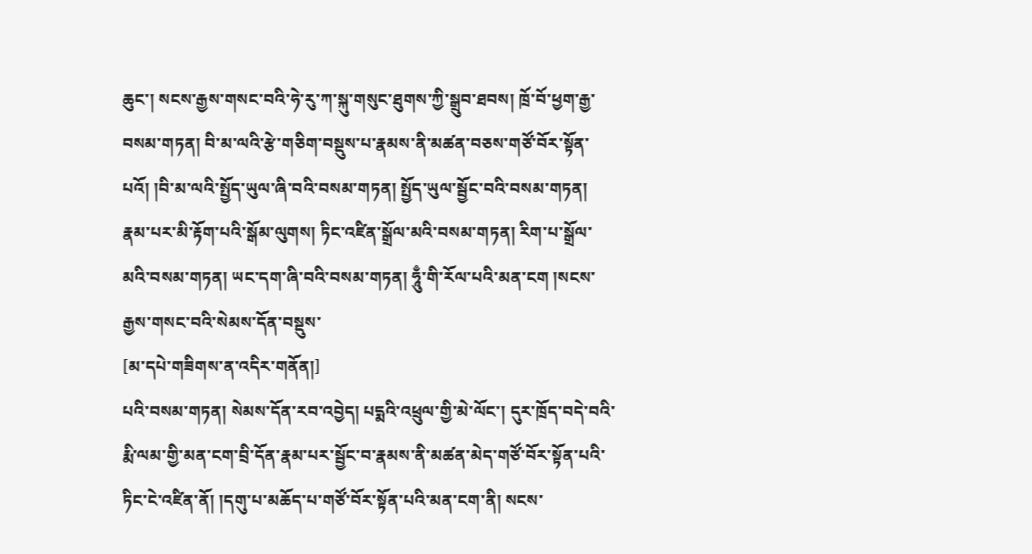ཆུང་། སངས་རྒྱས་གསང་བའི་ཧེ་རུ་ཀ་སྐུ་གསུང་ཐུགས་ཀྱི་སྒྲུབ་ཐབས། ཁྲོ་བོ་ཕྱག་རྒྱ་བསམ་གཏན། བི་མ་ལའི་རྩེ་གཅིག་བསྡུས་པ་རྣམས་ནི་མཚན་བཅས་གཙོ་བོར་སྟོན་པའོ། །བི་མ་ལའི་སྤྱོད་ཡུལ་ཞི་བའི་བསམ་གཏན། སྤྱོད་ཡུལ་སྦྱོང་བའི་བསམ་གཏན། རྣམ་པར་མི་རྟོག་པའི་སྒོམ་ལུགས། ཏིང་འཛིན་སྒྲོལ་མའི་བསམ་གཏན། རིག་པ་སྒྲོལ་མའི་བསམ་གཏན། ཡང་དག་ཞི་བའི་བསམ་གཏན། ཧཱུྃ་གི་རོལ་པའི་མན་ངག །སངས་རྒྱས་གསང་བའི་སེམས་དོན་བསྡུས་
[མ་དཔེ་གཟིགས་ན་འདིར་གནོན།]
པའི་བསམ་གཏན། སེམས་དོན་རབ་འབྱེད། པདྨའི་འཕྲུལ་གྱི་མེ་ལོང་། དུར་ཁྲོད་བདེ་བའི་རྨི་ལམ་གྱི་མན་ངག་བྲི་དོན་རྣམ་པར་སྦྱོང་བ་རྣམས་ནི་མཚན་མེད་གཙོ་བོར་སྟོན་པའི་ཏིང་ངེ་འཛིན་ནོ། །དགུ་པ་མཆོད་པ་གཙོ་བོར་སྟོན་པའི་མན་ངག་ནི། སངས་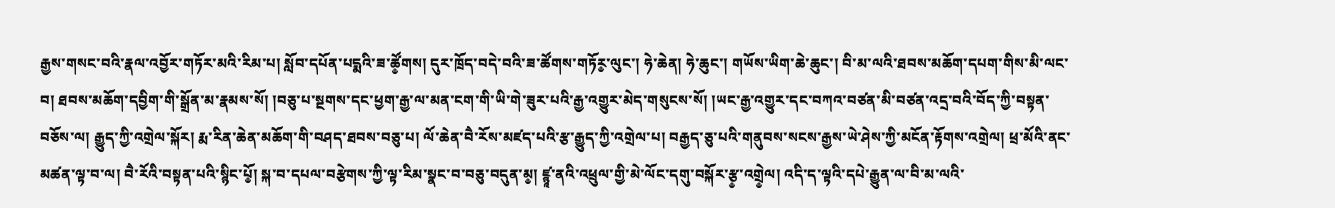རྒྱས་གསང་བའི་རྣལ་འབྱོར་གཏོར་མའི་རིམ་པ། སློབ་དཔོན་པདྨའི་ཟ་ཚོ༵གས། དུར་ཁྲོད་བདེ་བའི་ཟ་ཚོགས་གཏོར༵་ལུང་། ཧེ་ཆེན། ཧེ་ཆུང་། གཡོས་ཡིག་ཆེ་ཆུང་། བི་མ་ལའི་ཐབས་མཆོག་དཔག་གིས་མི་ལང་བ། ཐབས་མཆོག་དབྱིག་གི་སྒྲོན་མ་རྣམས་སོ། །བཅུ་པ་སྔགས་དང་ཕྱག་རྒྱ་ལ་མན་ངག་གི་ཡི་གེ་ཟུར་པའི་རྒྱ་འགྱུར་མེད་གསུངས་སོ། །ཡང་རྒྱ་འགྱུར་དང་བཀའ་བཙན་མི་བཙན་འདྲ་བའི་བོད་ཀྱི་བསྟན་བཅོས་ལ། རྒྱུད་ཀྱི་འགྲེལ་སྐོར། རྨ་རིན་ཆེན་མཆོག་གི་བཤད་ཐབས་བཅུ་པ། ལོ་ཆེན་བཻ་རོས་མཛད་པའི་རྩ་རྒྱུད་ཀྱི་འགྲེལ་པ། བརྒྱད་ཅུ་པའི་གནུབས་སངས་རྒྱས་ཡེ་ཤེས་ཀྱི་མངོན་རྟོགས་འགྲེལ། ཕྲ་མོའི་ནང་མཚན་ལྟ་བ་ལ། བཻ་རོའི་བསྟན་པའི་སྙིང་པོ༵། སྐ་བ་དཔལ་བརྩེགས་ཀྱི་ལྟ་རིམ་སྣང་བ་བཅུ་བདུན་མ༵། ཛྙཱ་ནའི་འཕྲུལ་གྱི་མེ་ལོང་དགུ་བསྐོར་རྩ༵་འགྲེ༵ལ། འདི་ད་ལྟའི་དཔེ་རྒྱུན་ལ་བི་མ་ལའི་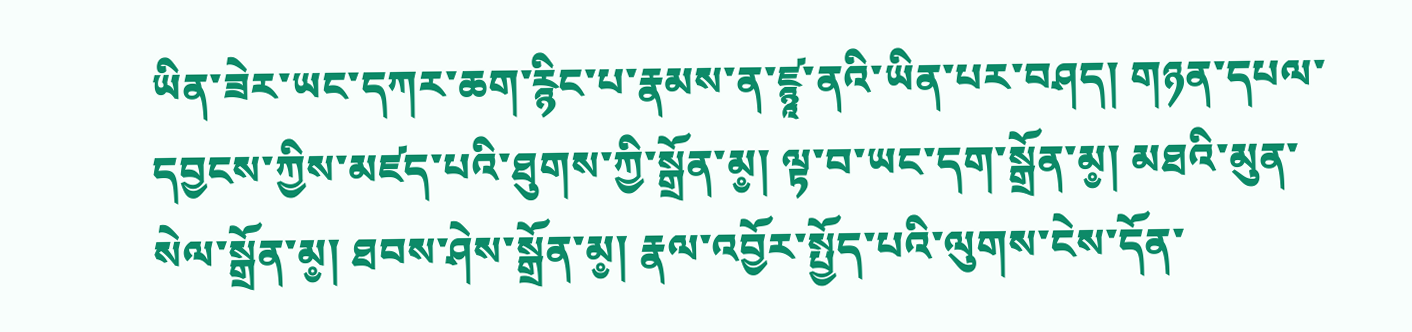ཡིན་ཟེར་ཡང་དཀར་ཆག་རྙིང་པ་རྣམས་ན་ཛྙཱ་ནའི་ཡིན་པར་བཤད། གཉན་དཔལ་དབྱངས་ཀྱིས་མཛད་པའི་ཐུགས་ཀྱི་སྒྲོན་མ༵། ལྟ་བ་ཡང་དག་སྒྲོན་མ༵། མཐའི་མུན་སེལ་སྒྲོན་མ༵། ཐབས་ཤེས་སྒྲོན་མ༵། རྣལ་འབྱོར་སྤྱོད་པའི་ལུགས་ངེས་དོན་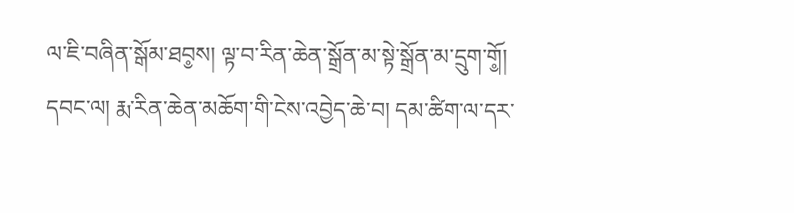ལ་ཇི་བཞིན་སྒོམ་ཐབ༵ས། ལྟ་བ་རིན་ཆེན་སྒྲོན་མ་སྟེ་སྒྲོན་མ་དྲུག་གོ༵། དབང་ལ། རྨ་རིན་ཆེན་མཆོག་གི་ངེས་འབྱེད་ཆེ་བ། དམ་ཚིག་ལ་དར་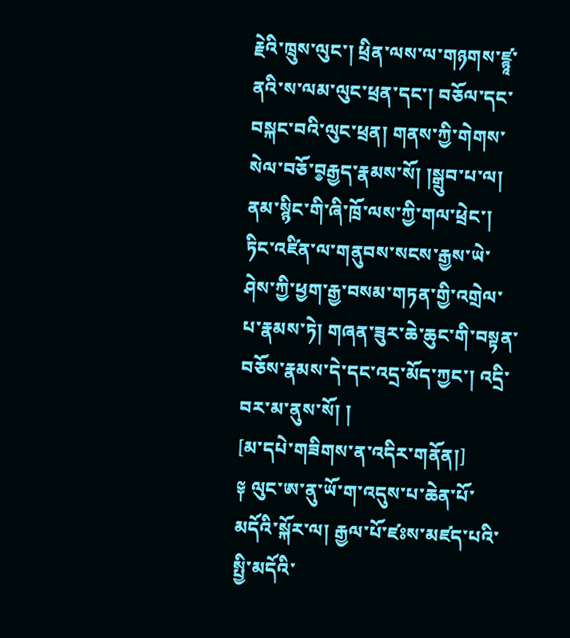རྗེའི་ཁྲུས་ལུང་། ཕྲིན་ལས་ལ་གཉགས་ཛྙཱ་ནའི་ས་ལམ་ལུང་ཕྲན་དང་། བཅོལ་དང་བསྐང་བའི་ལུང་ཕྲན། གནས་ཀྱི་གེགས་སེལ་བཅོ་བ༵རྒྱད་རྣམས་སོ། །སྒྲུབ་པ་ལ། ནམ་སྙིང་གི་ཞི་ཁྲོ་ལས་ཀྱི་གལ་ཕྲེང་། ཏིང་འཛིན་ལ་གནུབས་སངས་རྒྱས་ཡེ་ཤེས་ཀྱི་ཕྱག་རྒྱ་བསམ་གཏན་གྱི་འགྲེལ་པ་རྣམས་ཏེ། གཞན་ཟུར་ཆེ་ཆུང་གི་བསྟན་བཅོས་རྣམས་དེ་དང་འདྲ་མོད་ཀྱང་། འདྲི་བར་མ་ནུས་སོ། །
[མ་དཔེ་གཟིགས་ན་འདིར་གནོན།]
༈ ལུང་ཨ་ནུ་ཡོ་ག་འདུས་པ་ཆེན་པོ་མདོའི་སྐོར་ལ། རྒྱལ་པོ་ཛཿས་མཛད་པའི་སྤྱི་མདོའི་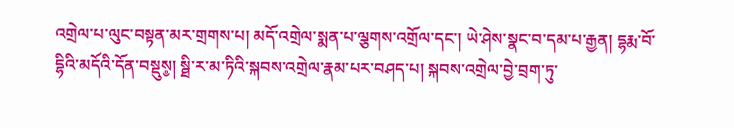འགྲེལ་པ་ལུང་བསྟན་མར་གྲགས་པ། མདོ་འགྲེལ་སྨན་པ་ལྕགས་འགྲོལ་དང་། ཡེ་ཤེས་སྣང་བ་དམ་པ་རྒྱན། དྷརྨ་བོ་དྷིའི་མདོའི་དོན་བསྡུས༵། སྠི་ར་མ་ཏིའི་སྐབས་འགྲེལ་རྣམ་པར་བཤད་པ། སྐབས་འགྲེལ་བྱེ་བྲག་ཏུ་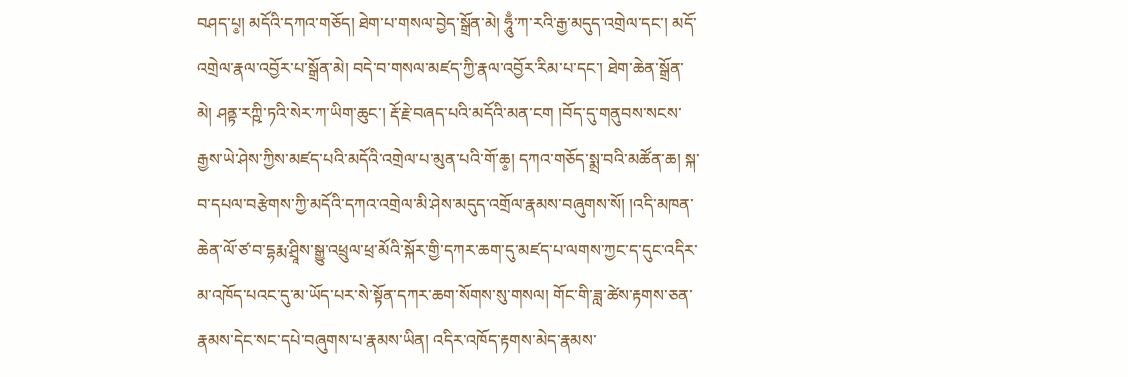བཤད་པ༵། མདོའི་དཀའ་གཅོད། ཐེག་པ་གསལ་བྱེད་སྒྲོན་མེ། ཧཱུྃ་ཀ་རའི་རྒྱ་མདུད་འགྲེལ་དང་། མདོ་འགྲེལ་རྣལ་འབྱོར་པ་སྒྲོན་མེ། བདེ་བ་གསལ་མཛད་ཀྱི་རྣལ་འབྱོར་རིམ་པ་དང་། ཐེག་ཆེན་སྒྲོན་མེ། ཤནྟ་རཀྵི་ཏའི་སེར་ཀ་ཡིག་ཆུང་། རྡོ་རྗེ་བཞད་པའི་མདོའི་མན་ངག །བོད་དུ་གནུབས་སངས་རྒྱས་ཡེ་ཤེས་ཀྱིས་མཛད་པའི་མདོའི་འགྲེལ་པ་མུན་པའི་གོ་ཆ༵། དཀའ་གཅོད་སྨྲ་བའི་མཚོན་ཆ། སྐ་བ་དཔལ་བརྩེགས་ཀྱི་མདོའི་དཀའ་འགྲེལ་མི་ཤེས་མདུད་འགྲོལ་རྣམས་བཞུགས་སོ། །འདི་མཁན་ཆེན་ལོ་ཙ་བ་དྷརྨ་ཤྲཱིས་སྒྱུ་འཕྲུལ་ཕྲ་མོའི་སྐོར་གྱི་དཀར་ཆག་དུ་མཛད་པ་ལགས་ཀྱང་ད་དུང་འདིར་མ་འཁོད་པའང་དུ་མ་ཡོད་པར་སེ་སྟོན་དཀར་ཆག་སོགས་སུ་གསལ། གོང་གི་ཟླ་ཚེས་རྟགས་ཅན་རྣམས་དེང་སང་དཔེ་བཞུགས་པ་རྣམས་ཡིན། འདིར་འཁོད་རྟགས་མེད་རྣམས་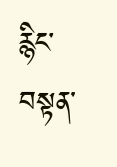རྙིང་བསྟན་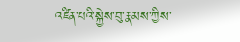འཛིན་པའི་སྐྱེས་བུ་རྣམས་ཀྱིས་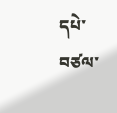དཔེ་བཙལ་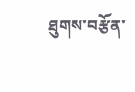ཐུགས་བརྩོན་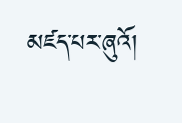མཛད་པར་ཞུའོ།